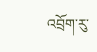འབྲོག་རུ་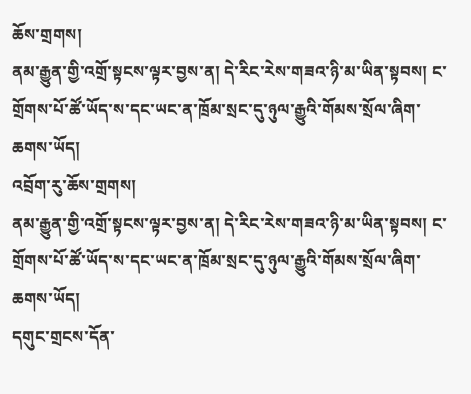ཆོས་གྲགས།
ནམ་རྒྱུན་གྱི་འགྲོ་སྟངས་ལྟར་བྱས་ན། དེ་རིང་རེས་གཟའ་ཉི་མ་ཡིན་སྟབས། ང་གྲོགས་པོ་ཚོ་ཡོད་ས་དང་ཡང་ན་ཁྲོམ་སྲང་དུ་ཉུལ་རྒྱུའི་གོམས་སྲོལ་ཞིག་ཆགས་ཡོད།
འབྲོག་རུ་ཆོས་གྲགས།
ནམ་རྒྱུན་གྱི་འགྲོ་སྟངས་ལྟར་བྱས་ན། དེ་རིང་རེས་གཟའ་ཉི་མ་ཡིན་སྟབས། ང་གྲོགས་པོ་ཚོ་ཡོད་ས་དང་ཡང་ན་ཁྲོམ་སྲང་དུ་ཉུལ་རྒྱུའི་གོམས་སྲོལ་ཞིག་ཆགས་ཡོད།
དགུང་གྲངས་དོན་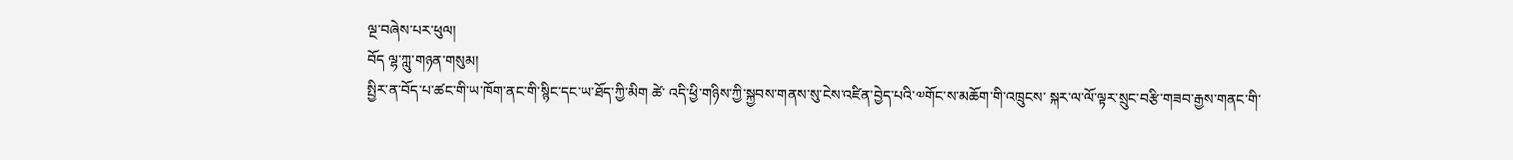ལྔ་བཞེས་པར་ཕུལ།
བོད ལྷ་ཀླུ་གཉན་གསུམ།
སྤྱིར་ན་བོད་པ་ཚང་གི་ཡ་ཁོག་ནང་གི་སྙིང་དང་ཡ་ཐོད་ཀྱི་མིག ཚེ་ འདི་ཕྱི་གཉིས་ཀྱི་སྐྱབས་གནས་སུ་ངེས་འཛིན་བྱེད་པའི་༧གོང་ས་མཆོག་གི་འཁྲུངས་ སྐར་ལ་ལོ་ལྟར་སྲུང་བརྩི་གཟབ་རྒྱས་གནང་གི་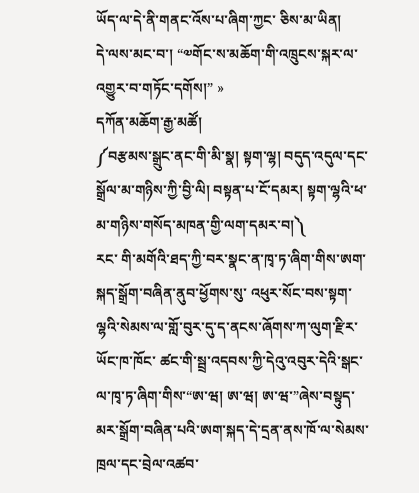ཡོད་ལ་དེ་ནི་གནང་འོས་པ་ཞིག་ཀྱང་ ཅིས་མ་ཡིན།
དེ་ལས་མང་བ་། “༧གོང་ས་མཆོག་གི་འཁྲུངས་སྐར་ལ་འགྱུར་བ་གཏོང་དགོས།” »
དཀོན་མཆོག་རྒྱ་མཚོ།
༼བརྩམས་སྒྲུང་ནང་གི་མི་སྣ། སྟག་ལྷ། བདུད་འདུལ་དང་སྒྲོལ་མ་གཉིས་ཀྱི་བྱི་ལི། བསྟན་པ་ངོ་དམར། སྟག་ལྷའི་ཕ་མ་གཉིས་གསོད་མཁན་གྱི་ལག་དམར་བ།༽
རང་ གི་མགོའི་ཐད་ཀྱི་བར་སྣང་ན་ཁྭ་ཏ་ཞིག་གིས་ཨག་སྐད་སྒྲོག་བཞིན་ནུབ་ཕྱོགས་སུ་ འཕུར་སོང་བས་སྟག་ལྷའི་སེམས་ལ་གློ་བུར་དུ་ད་ནངས་ཞོགས་ཀ་ལུག་རྫིར་ཡོང་ཁ་ཁོང་ ཚང་གི་སྦྲ་འདབས་ཀྱི་དེའུ་འབུར་དེའི་སྒང་ལ་ཁྭ་ཏ་ཞིག་གིས་“ཨ་ཝ། ཨ་ཝ། ཨ་ཝ་”ཞེས་བསྟུད་མར་སྒྲོག་བཞིན་པའི་ཨག་སྐད་དེ་དྲན་ནས་ཁོ་ལ་སེམས་ཁྲལ་དང་བྲེལ་འཚབ་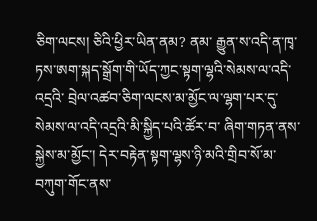ཅིག་ལངས། ཅིའི་ཕྱིར་ཡིན་ནམ? ནམ་ རྒྱུན་ས་འདི་ན་ཁྭ་ཏས་ཨག་སྐད་སྒྲོག་གི་ཡོད་ཀྱང་སྟག་ལྷའི་སེམས་ལ་འདི་འདྲའི་ བྲེལ་འཚབ་ཅིག་ལངས་མ་མྱོང་ལ་ལྷག་པར་དུ་སེམས་ལ་འདི་འདྲའི་མི་སྐྱིད་པའི་ཚོར་བ་ ཞིག་གཏན་ནས་སྐྱེས་མ་མྱོང་། དེར་བརྟེན་སྟག་ལྷས་ཉི་མའི་གྲིབ་སོ་མ་བཀུག་གོང་ནས་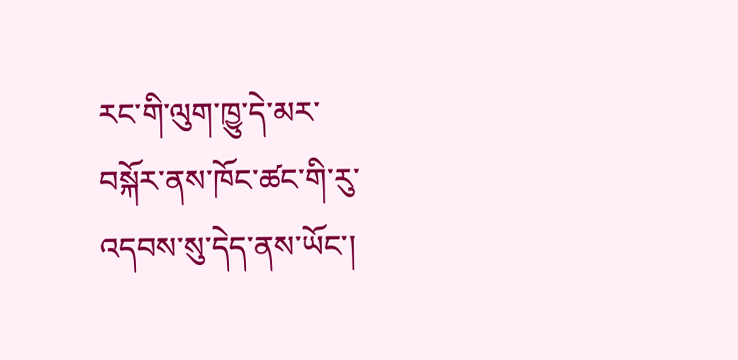རང་གི་ལུག་ཁྱུ་དེ་མར་ བསྐོར་ནས་ཁོང་ཚང་གི་རུ་འདབས་སུ་དེད་ནས་ཡོང་།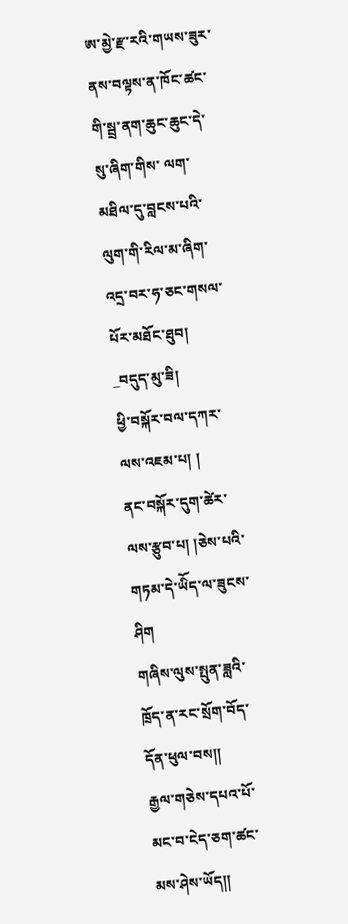ཨ་མྱེ་རྫ་རའི་གཡས་ཟུར་ནས་བལྟས་ན་ཁོང་ཚང་གི་སྦྲ་ནག་ཆུང་ཆུང་དེ་སུ་ཞིག་གིས་ ལག་མཐིལ་དུ་བླངས་པའི་ལུག་གི་རིལ་མ་ཞིག་འདྲ་བར་ཧ་ཅང་གསལ་པོར་མཐོང་ཐུབ།
_བདུད་མུ་ཟི།
ཕྱི་བསྐོར་བལ་དཀར་ལས་འཇམ་པ། །
ནང་བསྐོར་དུག་ཚེར་ལས་རྩུབ་པ། །ཅེས་པའི་གཏམ་དེ་ཡིོད་ལ་ཟུངས་ཤིག
གཞིས་ལུས་སྤུན་ཟླའི་ཁྲོད་ན་རང་སྲོག་བོད་དོན་ཕུལ་བས།།
རྒྱལ་གཅེས་དཔའ་པོ་མང་བ་ངེད་ཅག་ཚང་མས་ཤེས་ཡོད།།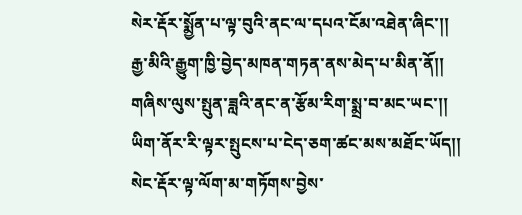སེར་རྡོར་སྨྱོན་པ་ལྟ་བུའི་ནང་ལ་དཔའ་ངོམ་འཐེན་ཞིང་།།
རྒྱ་མིའི་རྒྱུག་ཁྱི་བྱེད་མཁན་གཏན་ནས་མེད་པ་མིན་ནོ།།
གཞིས་ལུས་སྤུན་ཟླའི་ནང་ན་རྩོམ་རིག་སྨྲ་བ་མང་ཡང་།།
ཡིག་ནོར་རི་ལྟར་སྤུངས་པ་ངེད་ཅག་ཚང་མས་མཐོང་ཡོད།།
སེང་རྡོར་ལྟ་ལོག་མ་གཏོགས་བྱེས་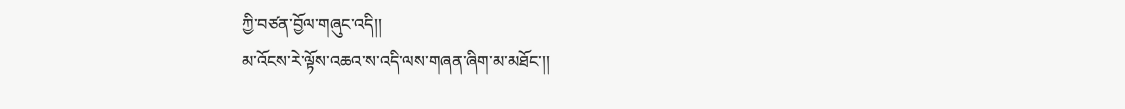ཀྱི་བཙན་བྱོལ་གཞུང་འདི།།
མ་འོངས་རེ་ལྟོས་འཆའ་ས་འདི་ལས་གཞན་ཞིག་མ་མཐོང་།།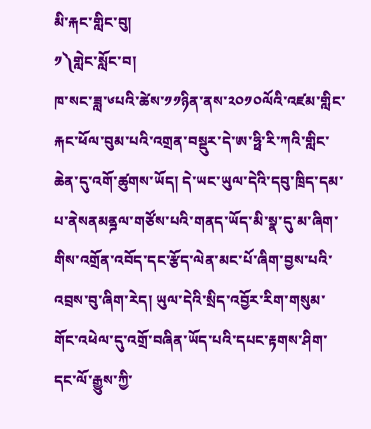མི་རྐང་གླིང་བུ།
༡༽གླེང་སློང་བ།
ཁ་སང་ཟླ་༦པའི་ཚེས་༡༡ཉིན་ནས་༢༠༡༠ལོའི་འཛམ་གླིང་རྐང་ཕོལ་བུམ་པའི་འགྲན་བསྡུར་དེ་ཨ་ཧྥི་རི་ཀའི་གླིང་ཆེན་དུ་འགོ་ཚུགས་ཡོད། དེ་ཡང་ཡུལ་དེའི་དབུ་ཁྲིད་དམ་པ་ནེསནམནྜལ་གཙོས་པའི་གནད་ཡོད་མི་སྣ་དུ་མ་ཞིག་གིས་འགྲོན་འབོད་དང་རྩོད་ལེན་མང་པོ་ཞིག་བྱས་པའི་འབྲས་བུ་ཞིག་རེད། ཡུལ་དེའི་སྲིད་འབྱོར་རིག་གསུམ་གོང་འཕེལ་དུ་འགྲོ་བཞིན་ཡོད་པའི་དཔང་རྟགས་ཤིག་དང་ལོ་རྒྱུས་ཀྱི་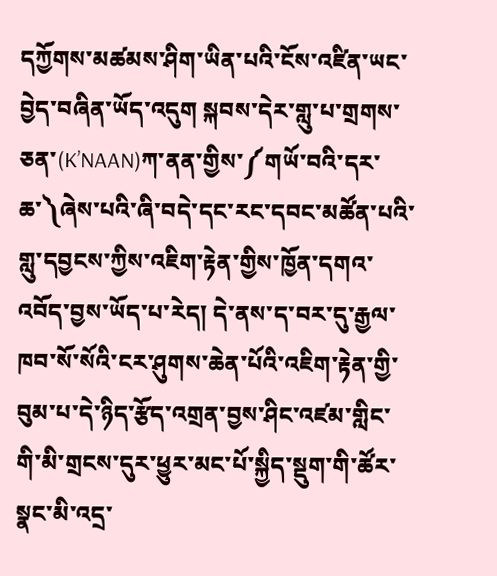དཀྱོགས་མཚམས་ཤིག་ཡིན་པའི་ངོས་འཛིན་ཡང་བྱེད་བཞིན་ཡོད་འདུག སྐབས་དེར་གླུ་པ་གྲགས་ཅན་(K’NAAN)ཀ་ནན་གྱིས་༼གཡོ་བའི་དར་ཆ་༽ཞེས་པའི་ཞི་བདེ་དང་རང་དབང་མཚོན་པའི་གླུ་དབྱངས་ཀྱིས་འཇིག་རྟེན་གྱིས་ཁྱོན་དགའ་འབོད་བྱས་ཡོད་པ་རེད། དེ་ནས་ད་བར་དུ་རྒྱལ་ཁབ་སོ་སོའི་ངར་ཤུགས་ཆེན་པོའི་འཇིག་རྟེན་གྱི་བུམ་པ་དེ་ཉིད་རྩོད་འགྲན་བྱས་ཤིང་འཛམ་གླིང་གི་མི་གྲངས་དུར་ཕྱུར་མང་པོ་སྐྱིད་སྡུག་གི་ཚོར་སྣང་མི་འདྲ་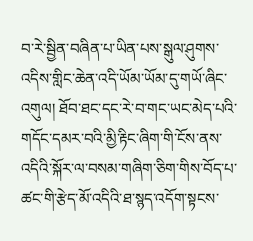བ་རེ་སྦྱིན་བཞིན་པ་ཡིན་པས་སྒུལ་ཤུགས་འདིས་གླིང་ཆེན་འདི་ཡོམ་ཡོམ་དུ་གཡོ་ཞིང་འགུལ། ཐོབ་ཐང་དང་རེ་བ་གང་ཡང་མེད་པའི་གདོང་དམར་བའི་མྱི་རྟིང་ཞིག་གི་ངོས་ནས་འདིའི་སྐོར་ལ་བསམ་གཞིག་ཅིག་གིས་བོད་པ་ཚང་གི་རྩེད་མོ་འདིའི་ཐ་སྙད་འདོག་སྟངས་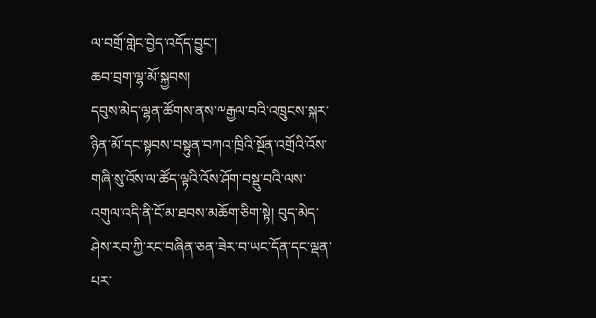ལ་བགྲོ་གླེང་བྱེད་འདོད་བྱུང་།
ཆབ་བྲག་ལྷ་མོ་སྐྱབས།
དབུས་མེད་ལྷན་ཚོགས་ནས་༸རྒྱལ་བའི་འཁྲུངས་སྐར་ཉིན་མོ་དང་སྟབས་བསྟུན་བཀའ་ཁྲིའི་སྔོན་འགྲོའི་འོས་གཞི་སུ་འོས་ལ་ཚོད་ལྟའི་འོས་ཤོག་བསྡུ་བའི་ལས་འགུལ་འདི་ནི་ངོ་མ་ཐབས་མཆོག་ཅིག་སྟེ། བུད་མེད་ཤེས་རབ་ཀྱི་རང་བཞིན་ཅན་ཟེར་བ་ཡང་དོན་དང་ལྡན་པར་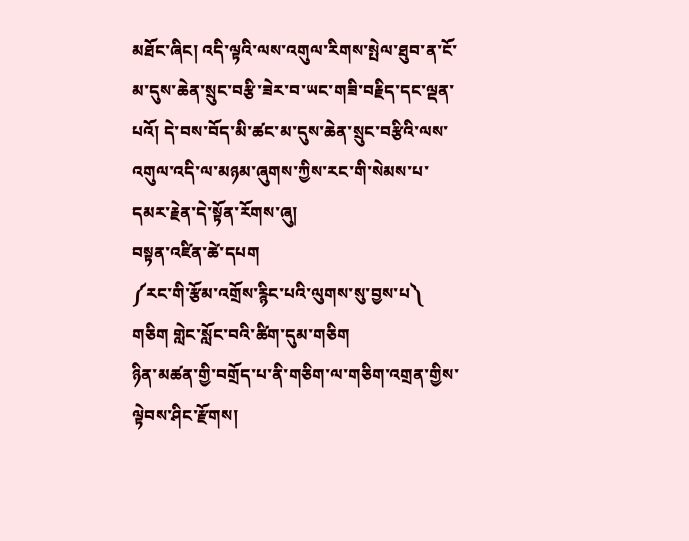མཐོང་ཞིང། འདི་ལྟའི་ལས་འགུལ་རིགས་སྤེལ་ཐུབ་ན་ངོ་མ་དུས་ཆེན་སྲུང་བརྩི་ཟེར་བ་ཡང་གཟི་བརྗིད་དང་ལྡན་པའོ། དེ་བས་བོད་མི་ཚང་མ་དུས་ཆེན་སྲུང་བརྩིའི་ལས་འགུལ་འདི་ལ་མཉམ་ཞུགས་ཀྱིས་རང་གི་སེམས་པ་དམར་རྗེན་དེ་སྟོན་རོགས་ཞུ།
བསྟན་འཛིན་ཚེ་དཔག
༼རང་གི་རྩོམ་འགྲོས་རྙིང་པའི་ལུགས་སུ་བྱས་པ༽
གཅིག གླེང་སློང་བའི་ཚིག་དུམ་གཅིག
ཉིན་མཚན་གྱི་བགྲོད་པ་ནི་གཅིག་ལ་གཅིག་འགྲན་གྱིས་ལྟེབས་ཤིང་རྫོགས།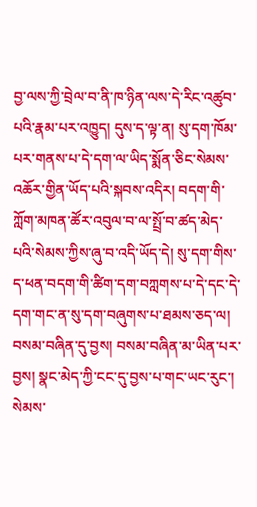བྱ་ལས་ཀྱི་བྲེལ་བ་ནི་ཁ་ཉིན་ལས་དེ་རིང་འཚུབ་པའི་རྣམ་པར་འཁྱུད། དུས་ད་ལྟ་ན། སུ་དག་ཁོམ་པར་གནས་པ་དེ་དག་ལ་ཡིད་སྨོན་ཅིང་སེམས་འཆོར་གྱིན་ཡོད་པའི་སྐབས་འདིར། བདག་གི་ཀློག་མཁན་ཚོར་འབུལ་བ་ལ་སྤྲོ་བ་ཚད་མེད་པའི་སེམས་ཀྱིས་ཞུ་བ་འདི་ཡོད་དེ། སུ་དག་གིས་ད་ཕན་བདག་གི་ཚིག་དག་བཀླགས་པ་དེ་དང་དེ་དག་གང་ན་སུ་དག་བཞུགས་པ་ཐམས་ཅད་ལ། བསམ་བཞིན་དུ་བྱས། བསམ་བཞིན་མ་ཡིན་པར་བྱས། སྣང་མེད་ཀྱི་ངང་དུ་བྱས་པ་གང་ཡང་རུང་། སེམས་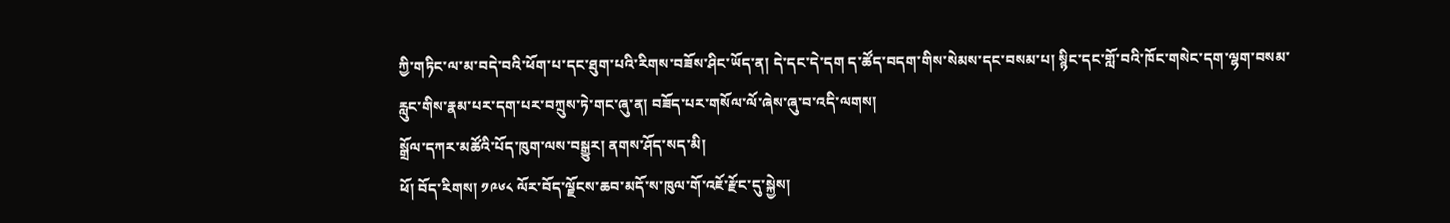ཀྱི་གཏིང་ལ་མ་བདེ་བའི་ཕོག་པ་དང་ཐུག་པའི་རིགས་བཟོས་ཤིང་ཡོད་ན། དེ་དང་དེ་དག ད་ཚོད་བདག་གིས་སེམས་དང་བསམ་པ། སྙིང་དང་གློ་བའི་ཁོང་གསེང་དག་ལྷག་བསམ་རླུང་གིས་རྣམ་པར་དག་པར་བཀྲུས་ཏེ་གང་ཞུ་ན། བཟོད་པར་གསོལ་ལོ་ཞེས་ཞུ་བ་འདི་ལགས།
སྒྲོལ་དཀར་མཚོའི་པོད་ཁུག་ལས་བསྒྱུར། ནགས་ཤོད་སད་མི།
ཕོ། བོད་རིགས། ༡༩༦༨ ལོར་བོད་ལྗོངས་ཆབ་མདོ་ས་ཁུལ་གོ་འཇོ་རྫོང་དུ་སྐྱེས།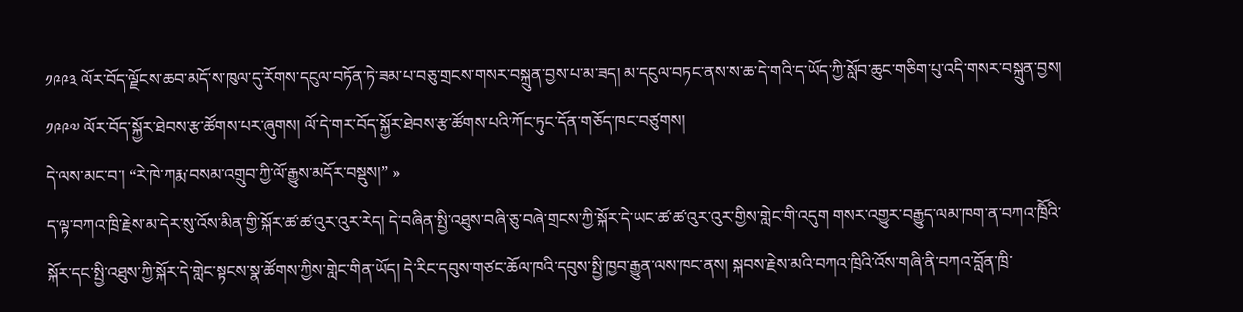༡༩༩༣ ལོར་བོད་ལྗོངས་ཆབ་མདོ་ས་ཁུལ་དུ་རོགས་དངུལ་བཏོན་ཏེ་ཟམ་པ་བཅུ་གྲངས་གསར་བསྐྲུན་བྱས་པ་མ་ཟད། མ་དངུལ་བཏང་ནས་ས་ཆ་དེ་གའི་ད་ཡོད་ཀྱི་སློབ་ཆུང་གཅིག་པུ་འདི་གསར་བསྐྲུན་བྱས།
༡༩༩༧ ལོར་བོད་སྐྱོར་ཐེབས་རྩ་ཚོགས་པར་ཞུགས། ལོ་དེ་གར་བོད་སྐྱོར་ཐེབས་རྩ་ཚོགས་པའི་ཀོང་ཏུང་དོན་གཅོད་ཁང་བཙུགས།
དེ་ལས་མང་བ་། “རེ་ཁེ་ཀརྨ་བསམ་འགྲུབ་ཀྱི་ལོ་རྒྱུས་མདོར་བསྡུས།” »
ད་ལྟ་བཀའ་ཁྲི་རྗེས་མ་དེར་སུ་འོས་མིན་གྱི་སྐོར་ཚ་ཚ་འུར་འུར་རེད། དེ་བཞིན་སྤྱི་འཐུས་བཞི་ཅུ་བཞེ་གྲངས་ཀྱི་སྐོར་དེ་ཡང་ཚ་ཚ་འུར་འུར་གྱིས་གླེང་གི་འདུག གསར་འགྱུར་བརྒྱུད་ལམ་ཁག་ན་བཀའ་ཁྲིོའི་སྐོར་དང་སྤྱི་འཐུས་ཀྱི་སྐོར་དེ་གླེང་སྟངས་སྣ་ཚོགས་ཀྱིས་གླེང་གིན་ཡོད། དེ་རིང་དབུས་གཙང་ཆོལ་ཁའི་དབུས་སྤྱི་ཁྱབ་རྒྱུན་ལས་ཁང་ནས། སྐབས་རྗེས་མའི་བཀའ་ཁྲིའི་འོས་གཞི་ནི་བཀའ་བློན་ཁྲི་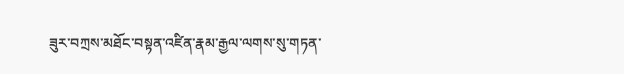ཟུར་བཀྲས་མཐོང་བསྟན་འཛིན་རྣམ་རྒྱལ་ལགས་སུ་གཏན་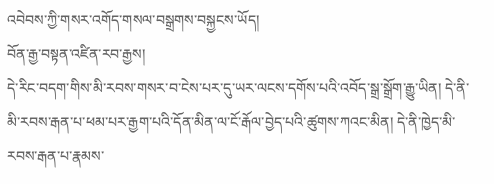འབེབས་ཀྱི་གསར་འགོད་གསལ་བསྒྲགས་བསྐྱངས་ཡོད།
བོན་རྒྱ་བསྟན་འཛིན་རབ་རྒྱས།
དེ་རིང་བདག་གིས་མི་རབས་གསར་བ་ངེས་པར་དུ་ཡར་ལངས་དགོས་པའི་འབོད་སྒྲ་སྒྲོག་རྒྱུ་ཡིན། དེ་ནི་མི་རབས་རྒན་པ་ཕམ་པར་རྒྱག་པའི་དོན་མིན་ལ་ངོ་རྒོལ་བྱེད་པའི་ཚུགས་ཀའང་མིན། དེ་ནི་ཁྱེད་མི་རབས་རྒན་པ་རྣམས་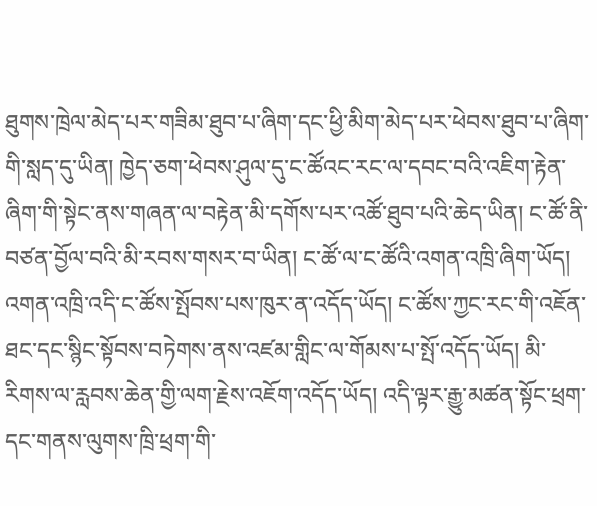ཐུགས་ཁྲེལ་མེད་པར་གཟིམ་ཐུབ་པ་ཞིག་དང་ཕྱི་མིག་མེད་པར་ཕེབས་ཐུབ་པ་ཞིག་གི་སླད་དུ་ཡིན། ཁྱེད་ཅག་ཕེབས་ཤུལ་དུ་ང་ཚོའང་རང་ལ་དབང་བའི་འཇིག་རྟེན་ཞིག་གི་སྟེང་ནས་གཞན་ལ་བརྟེན་མི་དགོས་པར་འཚོ་ཐུབ་པའི་ཆེད་ཡིན། ང་ཚོ་ནི་བཙན་བྱོལ་བའི་མི་རབས་གསར་བ་ཡིན། ང་ཚོ་ལ་ང་ཚོའི་འགན་འཁྲི་ཞིག་ཡོད། འགན་འཁྲི་འདི་ང་ཚོས་སྤོབས་པས་ཁུར་ན་འདོད་ཡོད། ང་ཚོས་ཀྱང་རང་གི་འཇོན་ཐང་དང་སྙིང་སྟོབས་བཏེགས་ནས་འཛམ་གླིང་ལ་གོམས་པ་སྤོ་འདོད་ཡོད། མི་རིགས་ལ་རླབས་ཆེན་གྱི་ལག་རྗེས་འཇོག་འདོད་ཡོད། འདི་ལྟར་རྒྱུ་མཚན་སྟོང་ཕྲག་དང་གནས་ལུགས་ཁྲི་ཕྲག་གི་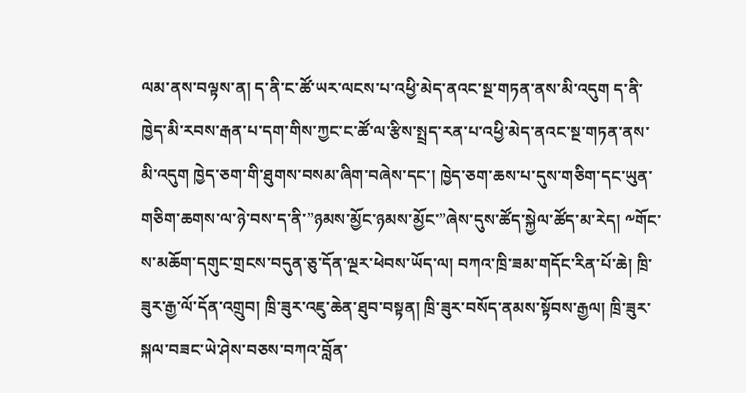ལམ་ནས་བལྟས་ན། ད་ནི་ང་ཚོ་ཡར་ལངས་པ་འཕྱི་མེད་ནའང་སྔ་གཏན་ནས་མི་འདུག ད་ནི་ཁྱེད་མི་རབས་རྒན་པ་དག་གིས་ཀྱང་ང་ཚོ་ལ་རྩིས་སྤྲད་རན་པ་འཕྱི་མེད་ནའང་སྔ་གཏན་ནས་མི་འདུག ཁྱེད་ཅག་གི་ཐུགས་བསམ་ཞིག་བཞེས་དང་། ཁྱེད་ཅག་ཆས་པ་དུས་གཅིག་དང་ཡུན་གཅིག་ཆགས་ལ་ཉེ་བས་ད་ནི་”ཉམས་མྱོང་ཉམས་མྱོང་”ཞེས་དུས་ཚོད་སྐྱེལ་ཚོད་མ་རེད། ༸གོང་ས་མཆོག་དགུང་གྲངས་བདུན་ཅུ་དོན་ལྔར་ཕེབས་ཡོད་ལ། བཀའ་ཁྲི་ཟམ་གདོང་རིན་པོ་ཆེ། ཁྲི་ཟུར་རྒྱ་ལོ་དོན་འགྲུབ། ཁྲི་ཟུར་འཇུ་ཆེན་ཐུབ་བསྟན། ཁྲི་ཟུར་བསོད་ནམས་སྟོབས་རྒྱལ། ཁྲི་ཟུར་སྐལ་བཟང་ཡེ་ཤེས་བཅས་བཀའ་བློན་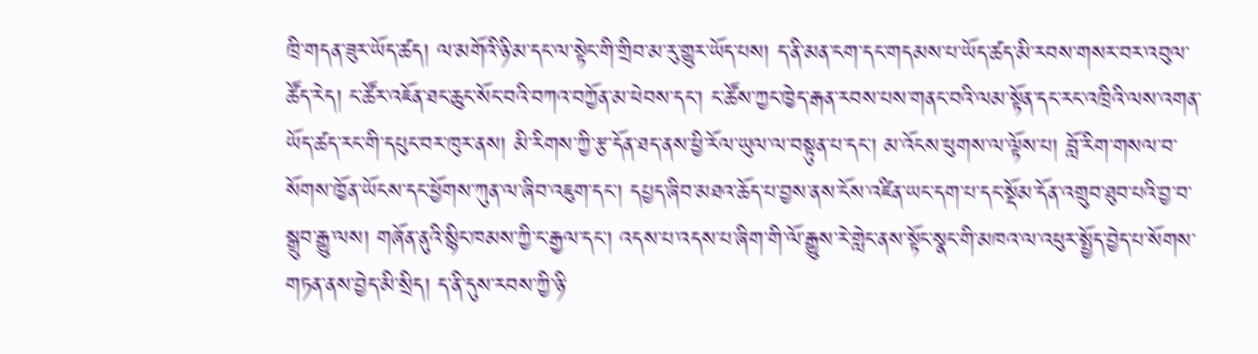ཁྲི་གདན་ཟུར་ཡོད་ཚད། ལ་མགོའི་ཉི་མ་དང་ལ་སྟེང་གི་གྲིབ་མ་རུ་གྱུར་ཡོད་པས། ད་ནི་མན་ངག་དང་གདམས་པ་ཡོད་ཚད་མི་རབས་གསར་བར་འབུལ་ཚོད་རེད། ང་ཚོར་འཇོན་ཐང་ཆུང་སོང་བའི་བཀའ་བཀྱོན་མ་ཕེབས་དང་། ང་ཚོས་ཀྱང་ཁྱེད་རྒན་རབས་པས་གནང་བའི་ལམ་སྟོན་དང་རང་འཁྲིའི་ལས་འགན་ཡོད་ཚད་རང་གི་དཔུང་བར་ཁུར་ནས། མི་རིགས་ཀྱི་རྩ་དོན་ཐད་ནས་ཕྱི་རོལ་ཡུལ་ལ་བསྟུན་པ་དང་། མ་འོངས་ཕུགས་ལ་ལྟོས་པ། བློ་རིག་གསལ་བ་སོགས་ཁྱོན་ཡོངས་དང་ཕྱོགས་ཀུན་ལ་ཞིབ་འཇུག་དང་། དཔྱད་ཞིབ་མཐའ་ཆོད་པ་བྱས་ནས་ངོས་འཛིན་ཡང་དག་པ་དང་སྡོམ་དོན་འགྲུབ་ཐུབ་པའི་བྱ་བ་སྒྲུབ་རྒྱུ་ལས། གཞོན་ནུའི་སྙིང་ཁམས་ཀྱི་ང་རྒྱལ་དང་། འདས་པ་འདས་པ་ཞིག་གི་ལོ་རྒྱུས་རེ་གླེང་ནས་སྟོང་སྣང་གི་མཁའ་ལ་འཕུར་སྤྱོད་བྱེད་པ་སོགས་གཏན་ནས་བྱེད་མི་སྲིད། ད་ནི་དུས་རབས་ཀྱི་ཉི་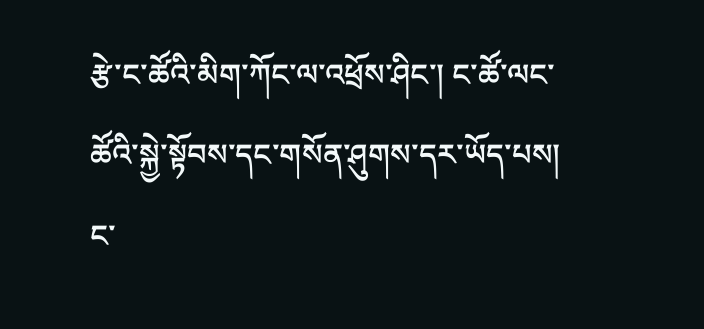རྩེ་ང་ཚོའི་མིག་ཀོང་ལ་འཕྲོས་ཤིང་། ང་ཚོ་ལང་ཚོའི་སྐྱེ་སྟོབས་དང་གསོན་ཤུགས་དར་ཡོད་པས། ང་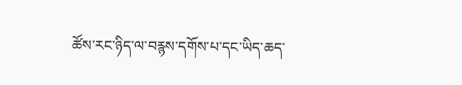ཚོས་རང་ཉིད་ལ་བརྙས་དགོས་པ་དང་ཡིད་ཆད་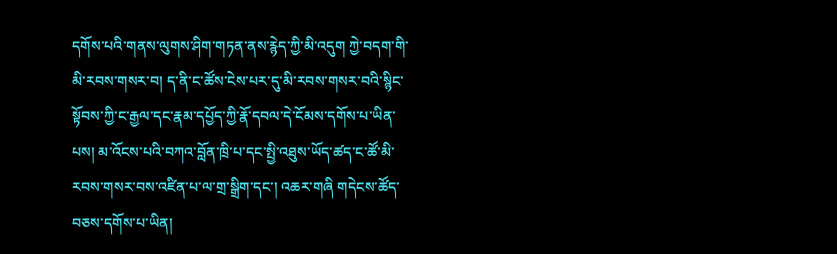དགོས་པའི་གནས་ལུགས་ཤིག་གཏན་ནས་རྙེད་ཀྱི་མི་འདུག ཀྱེ་བདག་གི་མི་རབས་གསར་བ། ད་ནི་ང་ཚོས་ངེས་པར་དུ་མི་རབས་གསར་བའི་སྙིང་སྟོབས་ཀྱི་ང་རྒྱལ་དང་རྣམ་དཔྱོད་ཀྱི་རྣོ་དབལ་དེ་ངོམས་དགོས་པ་ཡིན་པས། མ་འོངས་པའི་བཀའ་བློན་ཁྲི་པ་དང་སྤྱི་འཐུས་ཡོད་ཚད་ང་ཚོ་མི་རབས་གསར་བས་འཛིན་པ་ལ་གྲ་སྒྲིག་དང་། འཆར་གཞི གདེངས་ཚོད་བཅས་དགོས་པ་ཡིན།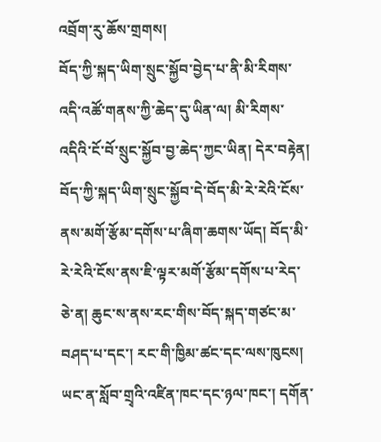འབྲོག་རུ་ཆོས་གྲགས།
བོད་ཀྱི་སྐད་ཡིག་སྲུང་སྐྱོབ་བྱེད་པ་ནི་མི་རིགས་འདི་འཚོ་གནས་ཀྱི་ཆེད་དུ་ཡིན་ལ། མི་རིགས་འདིའི་ངོ་བོ་སྲུང་སྐྱོབ་བྱ་ཆེད་ཀྱང་ཡིན། དེར་བརྟེན། བོད་ཀྱི་སྐད་ཡིག་སྲུང་སྐྱོབ་དེ་བོད་མི་རེ་རེའི་ངོས་ནས་མགོ་རྩོམ་དགོས་པ་ཞིག་ཆགས་ཡོད། བོད་མི་རེ་རེའི་ངོས་ནས་ཇི་ལྟར་མགོ་རྩོམ་དགོས་པ་རེད་ཅེ་ན། ཆུང་ས་ནས་རང་གིས་བོད་སྐད་གཙང་མ་བཤད་པ་དང་། རང་གི་ཁྱིམ་ཚང་དང་ལས་ཁུངས། ཡང་ན་སློབ་གྲྭའི་འཛིན་ཁང་དང་ཉལ་ཁང་། དགོན་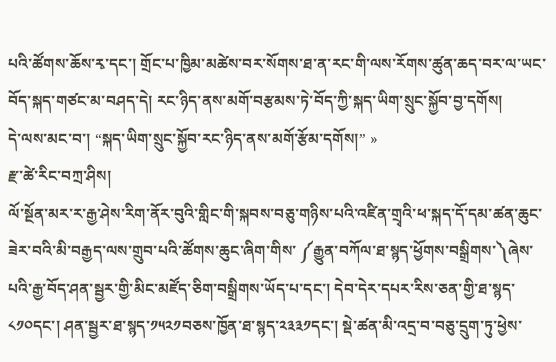པའི་ཚོགས་ཆོས་རྭ་དང་། གྲོང་པ་ཁྱིམ་མཚེས་བར་སོགས་ཐ་ན་རང་གི་ལས་རོགས་ཚུན་ཆད་བར་ལ་ཡང་བོད་སྐད་གཙང་མ་བཤད་དེ། རང་ཉིད་ནས་མགོ་བརྩམས་ཏེ་བོད་ཀྱི་སྐད་ཡིག་སྲུང་སྐྱོབ་བྱ་དགོས།
དེ་ལས་མང་བ་། “སྐད་ཡིག་སྲུང་སྐྱོབ་རང་ཉིད་ནས་མགོ་རྩོམ་དགོས།” »
རྫ་ཚེ་རིང་བཀྲ་ཤིས།
ལོ་སྔོན་མར་ར་རྒྱ་ཤེས་རིག་ནོར་བུའི་གླིང་གི་སྐབས་བཅུ་གཉིས་པའི་འཛིན་གྲྭའི་ཕ་སྐད་དོ་དམ་ཚན་ཆུང་ཟེར་བའི་མི་བརྒྱད་ལས་གྲུབ་པའི་ཚོགས་ཆུང་ཞིག་གིས་ ༼རྒྱུན་བཀོལ་ཐ་སྙད་ཕྱོགས་བསྒྲིགས་༽ཞེས་པའི་རྒྱ་བོད་ཤན་སྦྱར་གྱི་མིང་མཛོད་ཅིག་བསྒྲིགས་ཡོད་པ་དང་། དེབ་དེར་དཔར་རིས་ཅན་གྱི་ཐ་སྙད་༨༡༠དང་། ཤན་སྦྱར་ཐ་སྙད་༡༥༢༡བཅས་ཁྱོན་ཐ་སྙད་༢༣༣༡དང་། སྡེ་ཚན་མི་འདྲ་བ་བཅུ་དྲུག་ཏུ་ཕྱེས་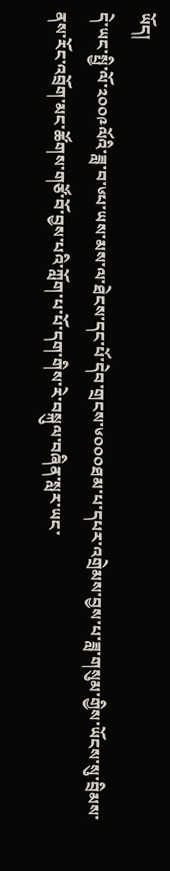ཡོད།
དེ་ཡང་སྤྱི་ལོ་༢༠༠༩ལོའི་ཟླ་བ་༦པ་ཡས་མས་ལ་ཐེངས་དང་པོ་དེབ་གྲངས་༦༠༠༠ཐམ་པ་དཔར་འགྲེམས་བྱས་པ་ཟླ་གསུམ་གྱིས་ཡོངས་སུ་བྲིམས་ནས་རོང་འབྲོག་མང་ཚོགས་གཙོ་བོ་བྱས་པའི་ཀློག་པ་པོ་དག་གིས་རེ་བསྐུལ་བཞིན་སླར་ཡང་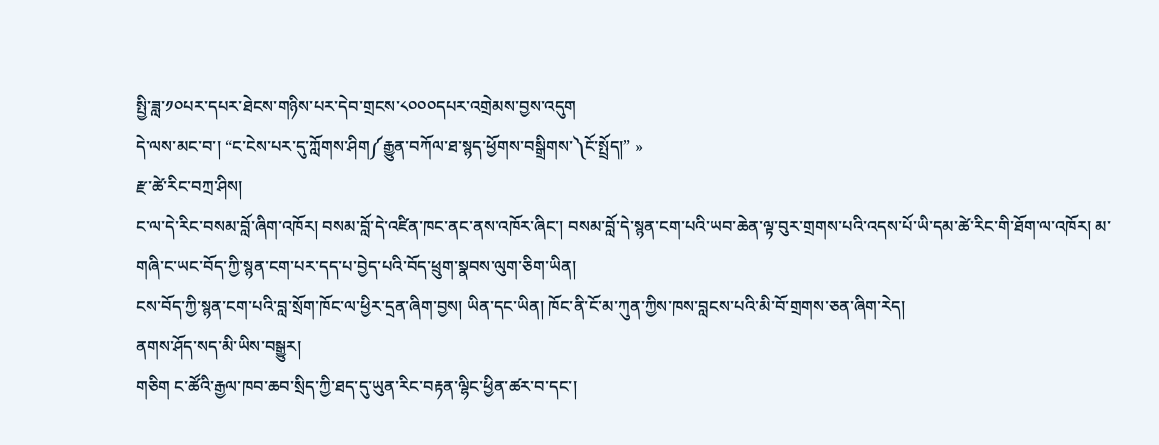སྤྱི་ཟླ་༡༠པར་དཔར་ཐེངས་གཉིས་པར་དེབ་གྲངས་༨༠༠༠དཔར་འགྲེམས་བྱས་འདུག
དེ་ལས་མང་བ་། “ང་ངེས་པར་དུ་ཀློགས་ཤིག༼རྒྱུན་བཀོལ་ཐ་སྙད་ཕྱོགས་བསྒྲིགས་༽ངོ་སྤྲོད།” »
རྫ་ཚེ་རིང་བཀྲ་ཤིས།
ང་ལ་དེ་རིང་བསམ་བློ་ཞིག་འཁོར། བསམ་བློ་དེ་འཛིན་ཁང་ནང་ནས་འཁོར་ཞིང་། བསམ་བློ་དེ་སྙན་ངག་པའི་ཡབ་ཆེན་ལྟ་བུར་གྲགས་པའི་འདས་པོ་ཡི་དམ་ཚེ་རིང་གི་ཐོག་ལ་འཁོར། མ་གཞི་ང་ཡང་བོད་ཀྱི་སྙན་ངག་པར་དད་པ་བྱེད་པའི་བོད་ཕྲུག་སྣབས་ལུག་ཅིག་ཡིན།
ངས་བོད་ཀྱི་སྙན་ངག་པའི་བླ་སྲོག་ཁོང་ལ་ཕྱིར་དྲན་ཞིག་བྱས། ཡིན་དང་ཡིན། ཁོང་ནི་ངོ་མ་ཀུན་ཀྱིས་ཁས་བླངས་པའི་མི་བོ་གྲགས་ཅན་ཞིག་རེད།
ནགས་ཤོད་སད་མི་ཡིས་བསྒྱུར།
གཅིག ང་ཚོའི་རྒྱལ་ཁབ་ཆབ་སྲིད་ཀྱི་ཐད་དུ་ཡུན་རིང་བརྟན་ལྷིང་ཕྱིན་ཚར་བ་དང་།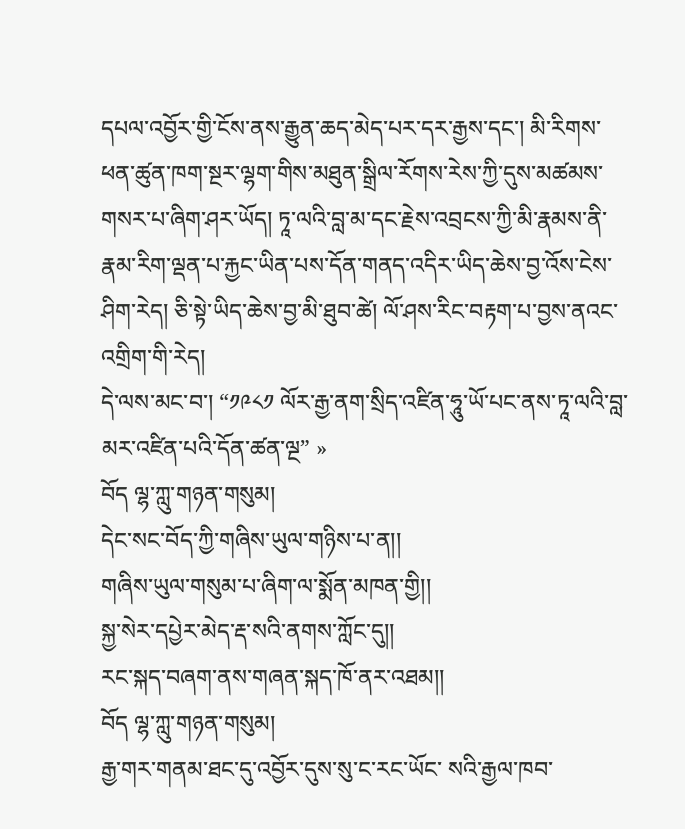དཔལ་འབྱོར་གྱི་ངོས་ནས་རྒྱུན་ཆད་མེད་པར་དར་རྒྱས་དང་། མི་རིགས་ཕན་ཚུན་ཁག་སྔར་ལྷག་གིས་མཐུན་སྒྲིལ་རོགས་རེས་ཀྱི་དུས་མཚམས་གསར་པ་ཞིག་ཤར་ཡོད། ཏཱ་ལའི་བླ་མ་དང་རྗེས་འབྲངས་ཀྱི་མི་རྣམས་ནི་རྣམ་རིག་ལྡན་པ་རྐྱང་ཡིན་པས་དོན་གནད་འདིར་ཡིད་ཆེས་བྱ་འོས་ངེས་ཤིག་རེད། ཅི་སྟེ་ཡིད་ཆེས་བྱ་མི་ཐུབ་ཚེ། ལོ་ཤས་རིང་བརྟག་པ་བྱས་ནའང་འགྲིག་གི་རེད།
དེ་ལས་མང་བ་། “༡༩༨༡ ལོར་རྒྱ་ནག་སྲིད་འཛིན་ཧཱུ་ཡོ་པང་ནས་ཏཱ་ལའི་བླ་མར་འཛིན་པའི་དོན་ཚན་ལྔ” »
བོད ལྷ་ཀླུ་གཉན་གསུམ།
དེང་སང་བོད་ཀྱི་གཞིས་ཡུལ་གཉིས་པ་ན།།
གཞིས་ཡུལ་གསུམ་པ་ཞིག་ལ་སྨོན་མཁན་གྱི།།
སྐྱ་སེར་དཔྱེར་མེད་རྡ་སའི་ནགས་ཀློང་དུ།།
རང་སྐད་བཞག་ནས་གཞན་སྐད་ཁོ་ནར་འཐམ།།
བོད ལྷ་ཀླུ་གཉན་གསུམ།
རྒྱ་གར་གནམ་ཐང་དུ་འབྱོར་དུས་སུ་ང་རང་ཡོང་ སའི་རྒྱལ་ཁབ་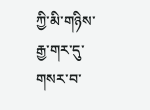ཀྱི་མི་གཉིས་རྒྱ་གར་དུ་གསར་བ་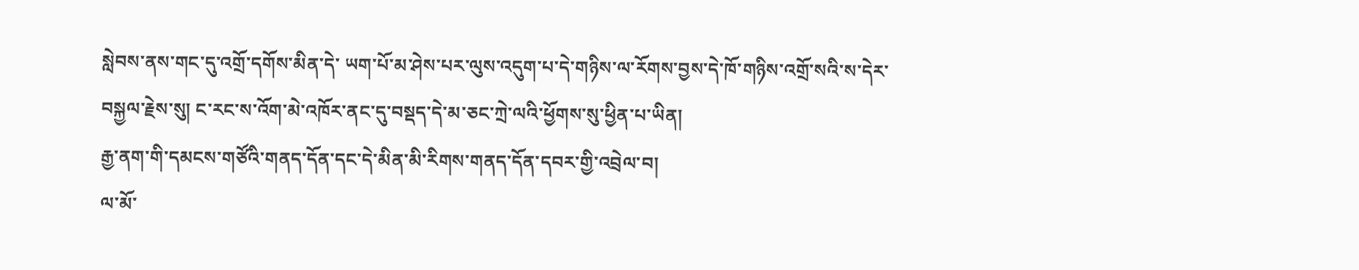སླེབས་ནས་གང་དུ་འགྲོ་དགོས་མིན་དེ་ ཡག་པོ་མ་ཤེས་པར་ལུས་འདུག་པ་དེ་གཉིས་ལ་རོགས་བྱས་དེ་ཁོ་གཉིས་འགྲོ་སའི་ས་དེར་ བསྐྱལ་རྗེས་སུ། ང་རང་ས་འོག་མེ་འཁོར་ནང་དུ་བསྡད་དེ་མ་ཅང་ཀྲེ་ལའི་ཕྱོགས་སུ་ཕྱིན་པ་ཡིན།
རྒྱ་ནག་གི་དམངས་གཙོའི་གནད་དོན་དང་དེ་མིན་མི་རིགས་གནད་དོན་དབར་གྱི་འབྲེལ་བ།
ལ་མོ་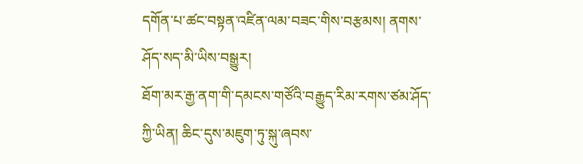དགོན་པ་ཚང་བསྟན་འཛིན་ལམ་བཟང་གིས་བརྩམས། ནགས་ཤོད་སད་མི་ཡིས་བསྒྱུར།
ཐོག་མར་རྒྱ་ནག་གི་དམངས་གཙོའི་བརྒྱུད་རིམ་རགས་ཙམ་ཤོད་ཀྱི་ཡིན། ཆིང་དུས་མཇུག་ཏུ་སྐུ་ཞབས་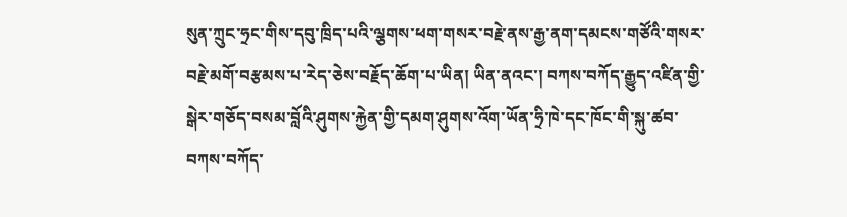སུན་ཀྲུང་ཧྲང་གིས་དབུ་ཁྲིད་པའི་ལྕགས་ཕག་གསར་བརྗེ་ནས་རྒྱ་ནག་དམངས་གཙོའི་གསར་བརྗེ་མགོ་བརྩམས་པ་རེད་ཅེས་བརྗོད་ཆོག་པ་ཡིན། ཡིན་ནའང་། བཀས་བཀོད་རྒྱུད་འཛིན་གྱི་སྒེར་གཅོད་བསམ་བློའི་ཤུགས་རྐྱེན་གྱི་དམག་ཤུགས་འོག་ཡོན་ཧྲི་ཁེ་དང་ཁོང་གི་སྐུ་ཚབ་བཀས་བཀོད་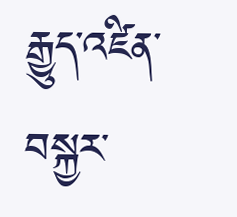རྒྱུད་འཛིན་བསྐྱར་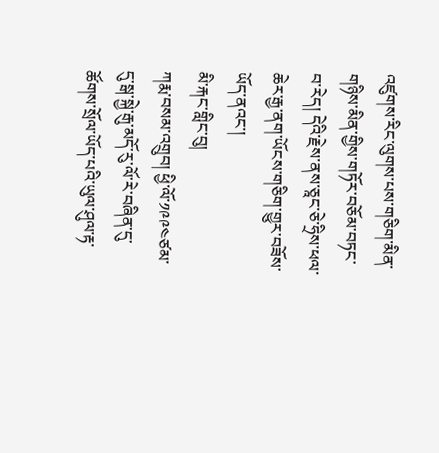འཛུགས་རིང་ལུགས་པས་གཅིག་མིན་གཉིས་མིན་གྱིས་གཏོར་བཅོམ་བཏང་བ་རེད། དེའི་རྗེས་ནས་ཅཱང་ཅེ་ཧྲིས་ཕལ་ཆེར་རྒྱ་ནག་ཡོངས་གཅིག་གྱུར་བཟོས་ཡོད་ནའང་།
མི་རྐང་གླིང་བུ།
ཀརྨ་བསམ་འགྲུབ། ཕྱི་ལོ་༡༩༩༤ཙམ་དུ་སྒ་སྐྱེ་རྒུ་མདོ་རུ་ལོ་རེ་བཞིན་དུ་ཚོགས་སྲོལ་ཡོད་པའི་ཡུལ་ཤུལ་རྟ་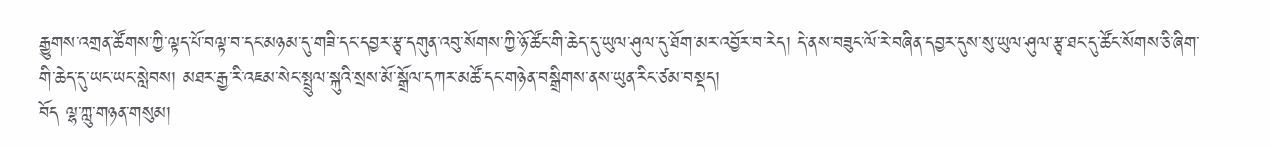རྒྱུགས་འགྲན་ཚོགས་ཀྱི་ལྟད་པོ་བལྟ་བ་དང་མཉམ་དུ་གཟི་དང་དབྱར་རྩྭ་དགུན་འབུ་སོགས་ཀྱི་ཉོ་ཚོང་གི་ཆེད་དུ་ཡུལ་ཤུལ་དུ་ཐོག་མར་འབྱོར་བ་རེད། དེ་ནས་བཟུང་ལོ་རེ་བཞིན་དབྱར་དུས་སུ་ཡུལ་ཤུལ་རྩྭ་ཐང་དུ་ཚོང་སོགས་ཅི་ཞིག་གི་ཆེད་དུ་ཡང་ཡང་སླེབས། མཐར་རྒྱ་རི་འཇམ་སེང་སྤྲུལ་སྐུའི་སྲས་མོ་སྒྲོལ་དཀར་མཚོ་དང་གཉེན་བསྒྲིགས་ནས་ཡུན་རིང་ཙམ་བསྡད།
བོད ལྷ་ཀླུ་གཉན་གསུམ།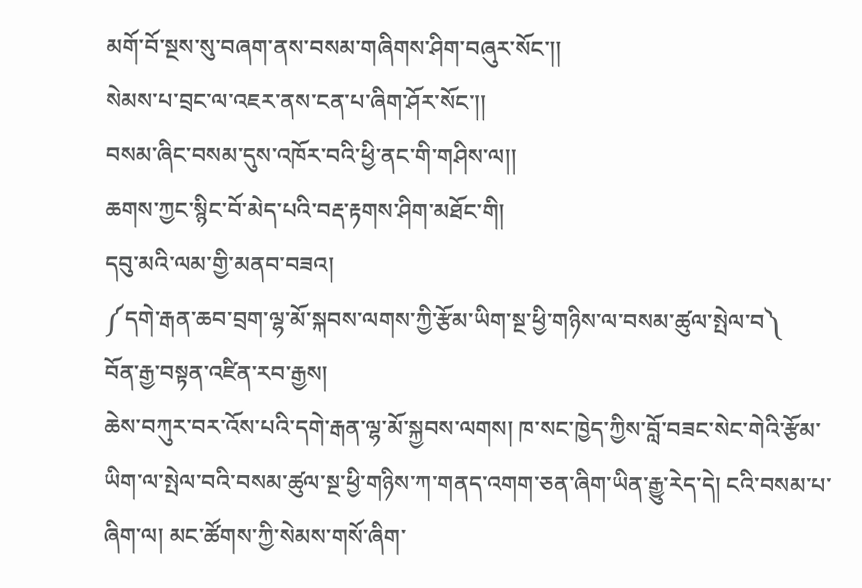མགོ་བོ་སྔས་སུ་བཞག་ནས་བསམ་གཞིགས་ཤིག་བཞུར་སོང་།།
སེམས་པ་བྲང་ལ་འཇར་ནས་ངན་པ་ཞིག་ཤོར་སོང་།།
བསམ་ཞིང་བསམ་དུས་འཁོར་བའི་ཕྱི་ནང་གི་གཤིས་ལ།།
ཆགས་ཀྱང་སྙིང་བོ་མེད་པའི་བརྡ་རྟགས་ཤིག་མཐོང་གི།
དབུ་མའི་ལམ་གྱི་མནབ་བཟའ།
༼དགེ་རྒན་ཆབ་བྲག་ལྷ་མོ་སྐབས་ལགས་ཀྱི་རྩོམ་ཡིག་སྔ་ཕྱི་གཉིས་ལ་བསམ་ཚུལ་སྤེལ་བ༽
བོན་རྒྱ་བསྟན་འཛིན་རབ་རྒྱས།
ཆེས་བཀུར་བར་འོས་པའི་དགེ་རྒན་ལྷ་མོ་སྐྱབས་ལགས། ཁ་སང་ཁྱེད་ཀྱིས་བློ་བཟང་སེང་གེའི་རྩོམ་ཡིག་ལ་སྤེལ་བའི་བསམ་ཚུལ་སྔ་ཕྱི་གཉིས་ཀ་གནད་འགག་ཅན་ཞིག་ཡིན་རྒྱུ་རེད་དེ། ངའི་བསམ་པ་ཞིག་ལ། མང་ཚོགས་ཀྱི་སེམས་གསོ་ཞིག་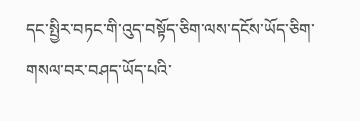དང་སྤྱིར་བཏང་གི་འུད་བསྟོད་ཅིག་ལས་དངོས་ཡོད་ཅིག་གསལ་བར་བཤད་ཡོད་པའི་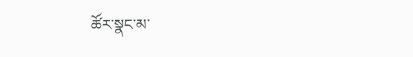ཚོར་སྣང་མ་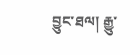བྱུང་ཐལ། རྒྱུ་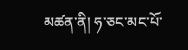མཚན་ནི། ཧ་ཅང་མང་པོ་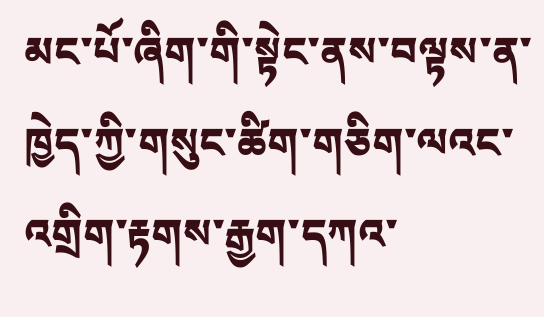མང་པོ་ཞིག་གི་སྟེང་ནས་བལྟས་ན་ཁྱེད་ཀྱི་གསུང་ཚིག་གཅིག་ལའང་འགྲིག་རྟགས་རྒྱག་དཀའ་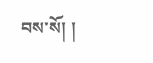བས་སོ། །